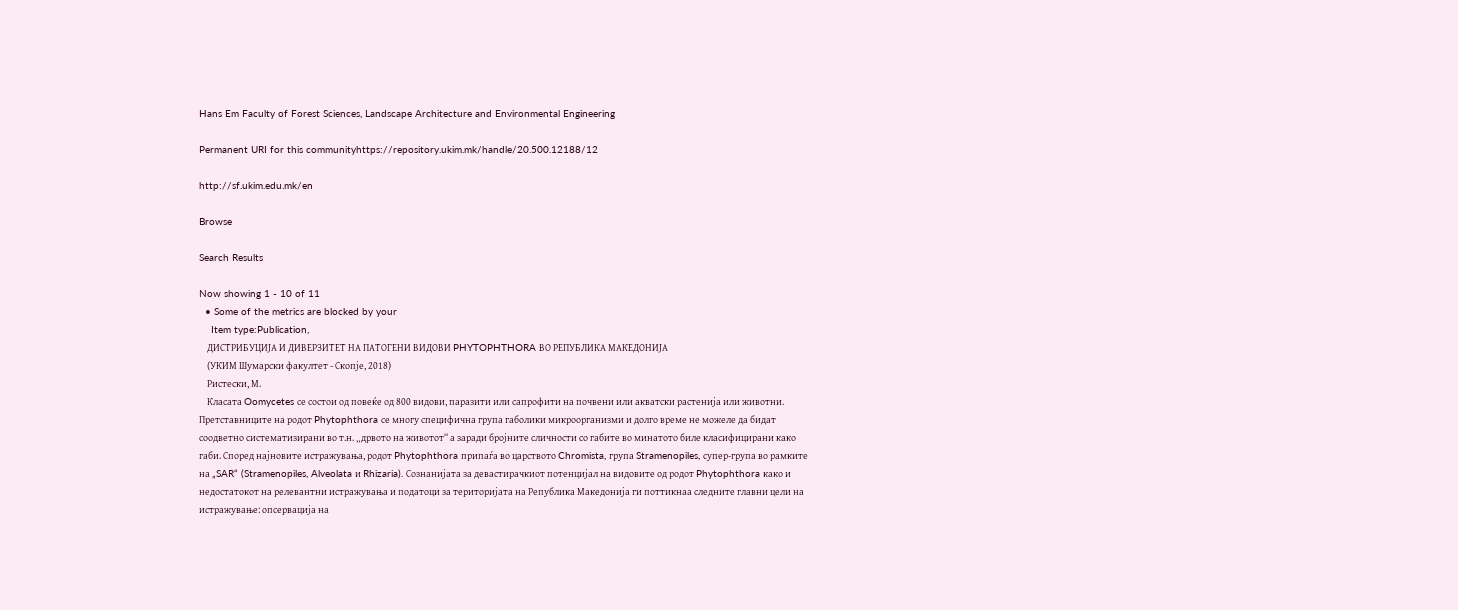Hans Em Faculty of Forest Sciences, Landscape Architecture and Environmental Engineering

Permanent URI for this communityhttps://repository.ukim.mk/handle/20.500.12188/12

http://sf.ukim.edu.mk/en

Browse

Search Results

Now showing 1 - 10 of 11
  • Some of the metrics are blocked by your
    Item type:Publication,
    ДИСТРИБУЦИЈА И ДИВЕРЗИТЕТ НА ПАТОГЕНИ ВИДОВИ PHYTOPHTHORA ВО РЕПУБЛИКА МАКЕДОНИЈА
    (УКИМ Шумарски факултет - Скопје, 2018)
    Ристески, М.
    Класата Oomycetes се состои од повеќе од 800 видови, паразити или сапрофити на почвени или акватски растенија или животни. Претставниците на родот Phytophthora се многу специфична група габолики микроорганизми и долго време не можеле да бидат соодветно систематизирани во т.н. „дрвото на животот“ а заради бројните сличности со габите во минатото биле класифицирани како габи. Според најновите истражувања, родот Phytophthora припаѓа во царството Chromista, група Stramenopiles, супер-група во рамките на „SAR“ (Stramenopiles, Alveolata и Rhizaria). Сознанијата за девастирачкиот потенцијал на видовите од родот Phytophthora како и недостатокот на релевантни истражувања и податоци за територијата на Република Македонија ги поттикнаа следните главни цели на истражување: опсервација на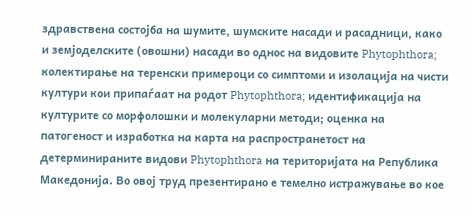здравствена состојба на шумите, шумските насади и расадници, како и земјоделските (овошни) насади во однос на видовите Phytophthora; колектирање на теренски примероци со симптоми и изолација на чисти култури кои припаѓаат на родот Phytophthora; идентификација на културите со морфолошки и молекуларни методи; оценка на патогеност и изработка на карта на распространетост на детерминираните видови Phytophthora на територијата на Република Македонија. Во овој труд презентирано е темелно истражување во кое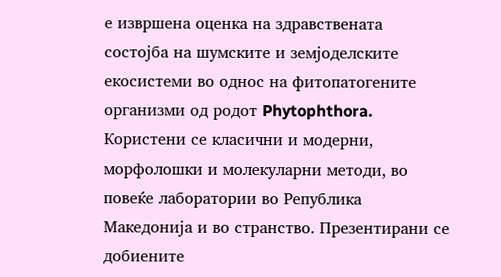е извршена оценка на здравствената состојба на шумските и земјоделските екосистеми во однос на фитопатогените организми од родот Phytophthora. Користени се класични и модерни, морфолошки и молекуларни методи, во повеќе лаборатории во Република Македонија и во странство. Презентирани се добиените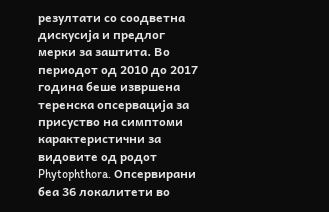резултати со соодветна дискусија и предлог мерки за заштита. Во периодот од 2010 до 2017 година беше извршена теренска опсервација за присуство на симптоми карактеристични за видовите од родот Phytophthora. Опсервирани беа 36 локалитети во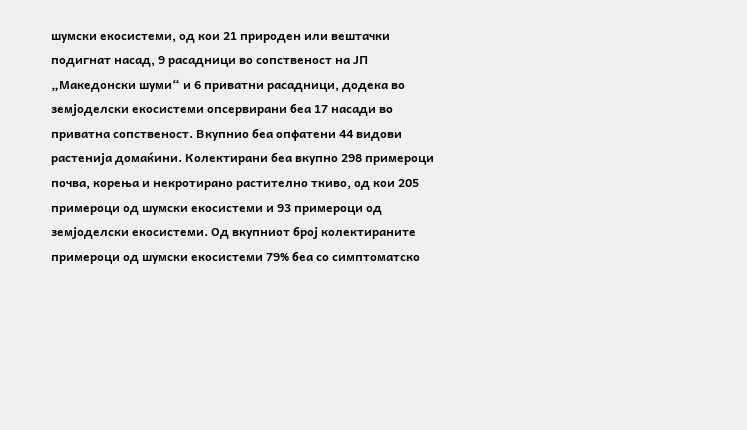шумски екосистеми, од кои 21 природен или вештачки подигнат насад, 9 расадници во сопственост на ЈП „Македонски шуми“ и 6 приватни расадници, додека во земјоделски екосистеми опсервирани беа 17 насади во приватна сопственост. Вкупнио беа опфатени 44 видови растенија домаќини. Колектирани беа вкупно 298 примероци почва, корења и некротирано растително ткиво, од кои 205 примероци од шумски екосистеми и 93 примероци од земјоделски екосистеми. Од вкупниот број колектираните примероци од шумски екосистеми 79% беа со симптоматско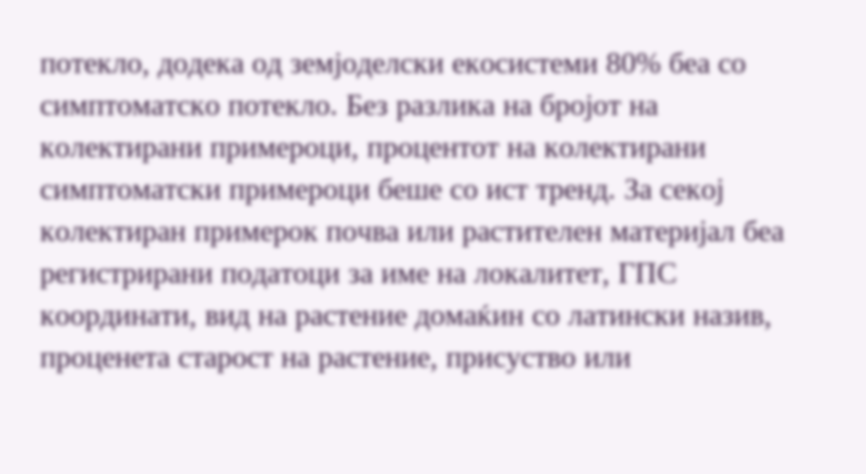потекло, додека од земјоделски екосистеми 80% беа со симптоматско потекло. Без разлика на бројот на колектирани примероци, процентот на колектирани симптоматски примероци беше со ист тренд. За секој колектиран примерок почва или растителен материјал беа регистрирани податоци за име на локалитет, ГПС координати, вид на растение домаќин со латински назив, проценета старост на растение, присуство или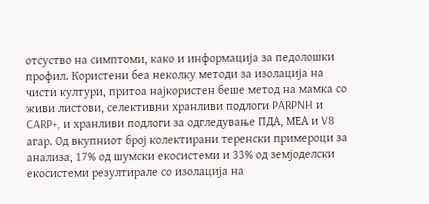отсуство на симптоми, како и информација за педолошки профил. Користени беа неколку методи за изолација на чисти култури, притоа најкористен беше метод на мамка со живи листови, селективни хранливи подлоги PARPNH и CARP+, и хранливи подлоги за одгледување ПДА, МЕА и V8 агар. Од вкупниот број колектирани теренски примероци за анализа, 17% од шумски екосистеми и 33% од земјоделски екосистеми резултирале со изолација на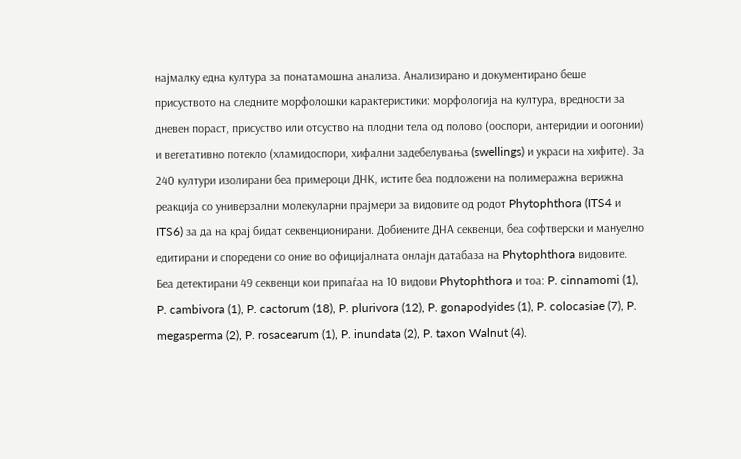најмалку една култура за понатамошна анализа. Анализирано и документирано беше присуството на следните морфолошки карактеристики: морфологија на култура, вредности за дневен пораст, присуство или отсуство на плодни тела од полово (ооспори, антеридии и оогонии) и вегетативно потекло (хламидоспори, хифални задебелувања (swellings) и украси на хифите). За 240 култури изолирани беа примероци ДНК, истите беа подложени на полимеражна верижна реакција со универзални молекуларни прајмери за видовите од родот Phytophthora (ITS4 и ITS6) за да на крај бидат секвенционирани. Добиените ДНА секвенци, беа софтверски и мануелно едитирани и споредени со оние во официјалната онлајн датабаза на Phytophthora видовите. Беа детектирани 49 секвенци кои припаѓаа на 10 видови Phytophthora и тоа: P. cinnamomi (1), P. cambivora (1), P. cactorum (18), P. plurivora (12), P. gonapodyides (1), P. colocasiae (7), P. megasperma (2), P. rosacearum (1), P. inundata (2), P. taxon Walnut (4).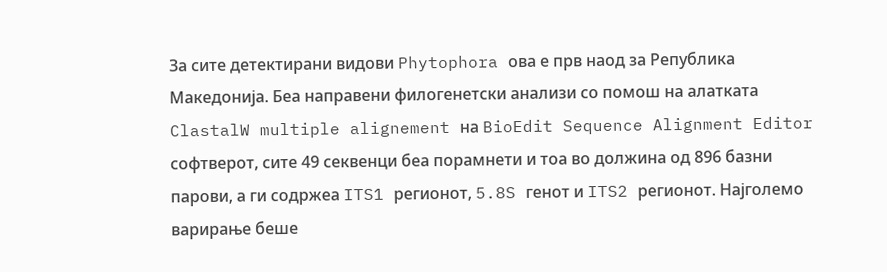За сите детектирани видови Phytophora ова е прв наод за Република Македонија. Беа направени филогенетски анализи со помош на алатката ClastalW multiple alignement на BioEdit Sequence Alignment Editor софтверот, сите 49 секвенци беа порамнети и тоа во должина од 896 базни парови, а ги содржеа ITS1 регионот, 5.8S генот и ITS2 регионот. Најголемо варирање беше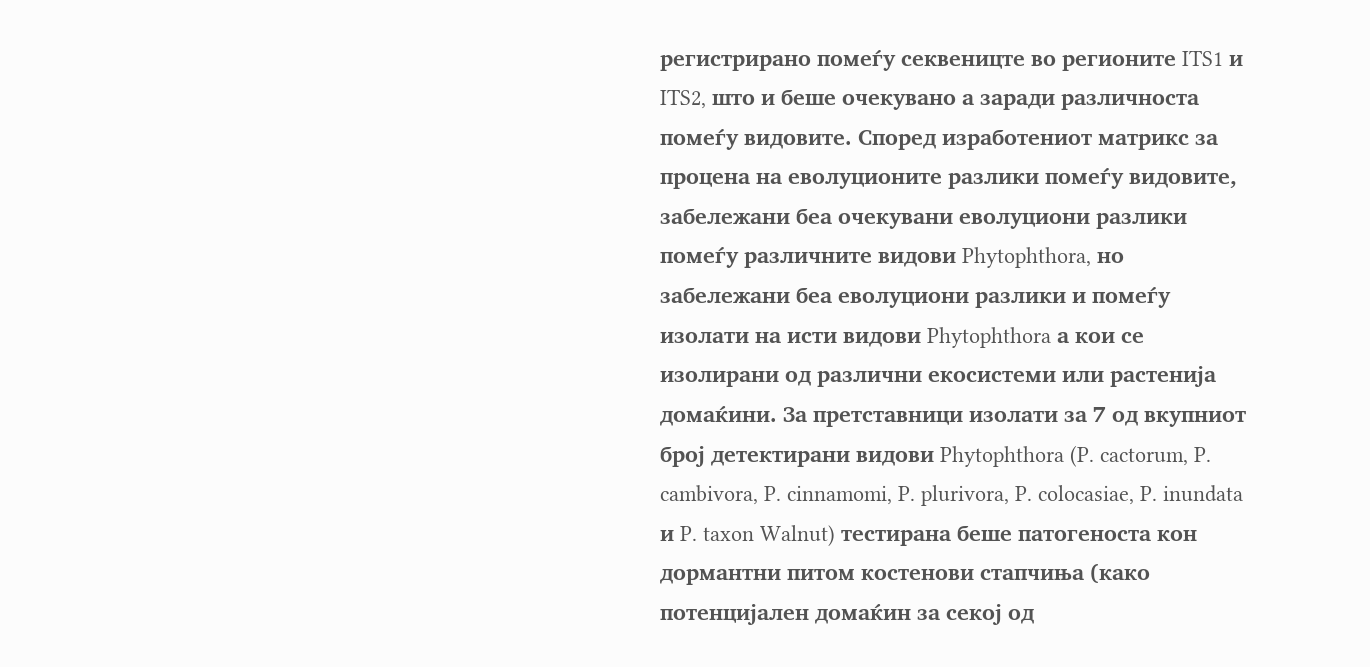регистрирано помеѓу секвеницте во регионите ITS1 и ITS2, што и беше очекувано а заради различноста помеѓу видовите. Според изработениот матрикс за процена на еволуционите разлики помеѓу видовите, забележани беа очекувани еволуциони разлики помеѓу различните видови Phytophthora, но забележани беа еволуциони разлики и помеѓу изолати на исти видови Phytophthora а кои се изолирани од различни екосистеми или растенија домаќини. За претставници изолати за 7 од вкупниот број детектирани видови Phytophthora (P. cactorum, P. cambivora, P. cinnamomi, P. plurivora, P. colocasiae, P. inundata и P. taxon Walnut) тестирана беше патогеноста кон дормантни питом костенови стапчиња (како потенцијален домаќин за секој од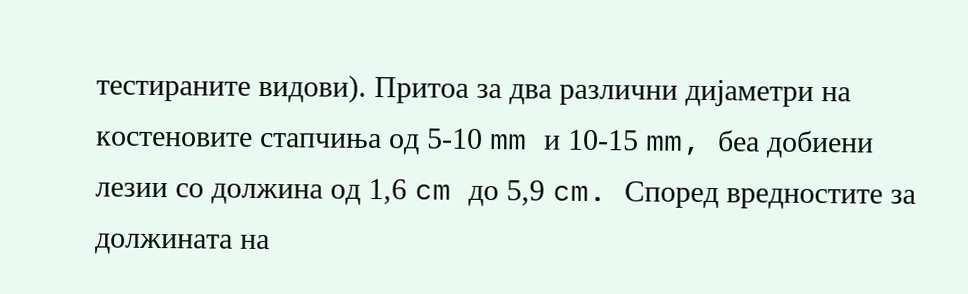тестираните видови). Притоа за два различни дијаметри на костеновите стапчиња од 5-10 mm и 10-15 mm, беа добиени лезии со должина од 1,6 cm до 5,9 cm. Според вредностите за должината на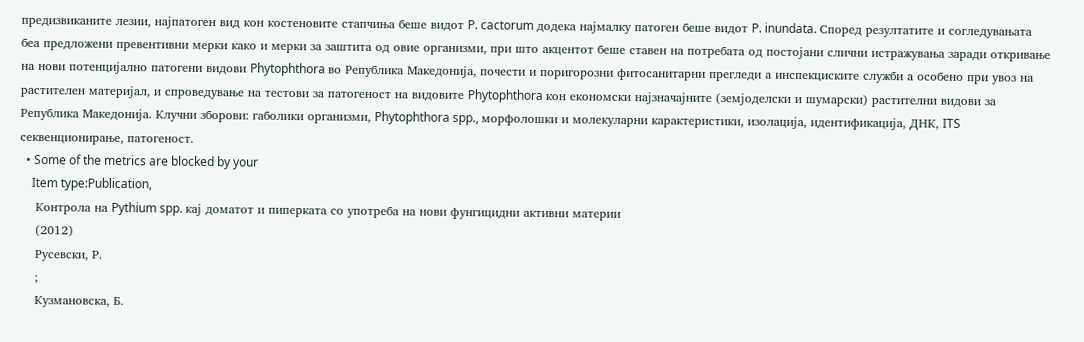предизвиканите лезии, најпатоген вид кон костеновите стапчиња беше видот P. cactorum додека најмалку патоген беше видот P. inundata. Според резултатите и согледувањата беа предложени превентивни мерки како и мерки за заштита од овие организми, при што акцентот беше ставен на потребата од постојани слични истражувања заради откривање на нови потенцијално патогени видови Phytophthora во Република Македонија, почести и поригорозни фитосанитарни прегледи а инспекциските служби а особено при увоз на растителен материјал, и спроведување на тестови за патогеност на видовите Phytophthora кон економски најзначајните (земјоделски и шумарски) растителни видови за Република Македонија. Клучни зборови: габолики организми, Phytophthora spp., морфолошки и молекуларни карактеристики, изолација, идентификација, ДНК, ITS секвенционирање, патогеност.
  • Some of the metrics are blocked by your
    Item type:Publication,
    Контрола на Pythium spp. кај доматот и пиперката со употреба на нови фунгицидни активни материи
    (2012)
    Русевски, Р.
    ;
    Кузмановска, Б.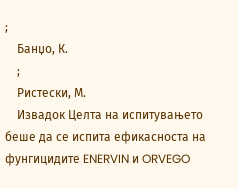;
    Банџо, К.
    ;
    Ристески, М.
    Извадок Целта на испитувањето беше да се испита ефикасноста на фунгицидите ENERVIN и ORVEGO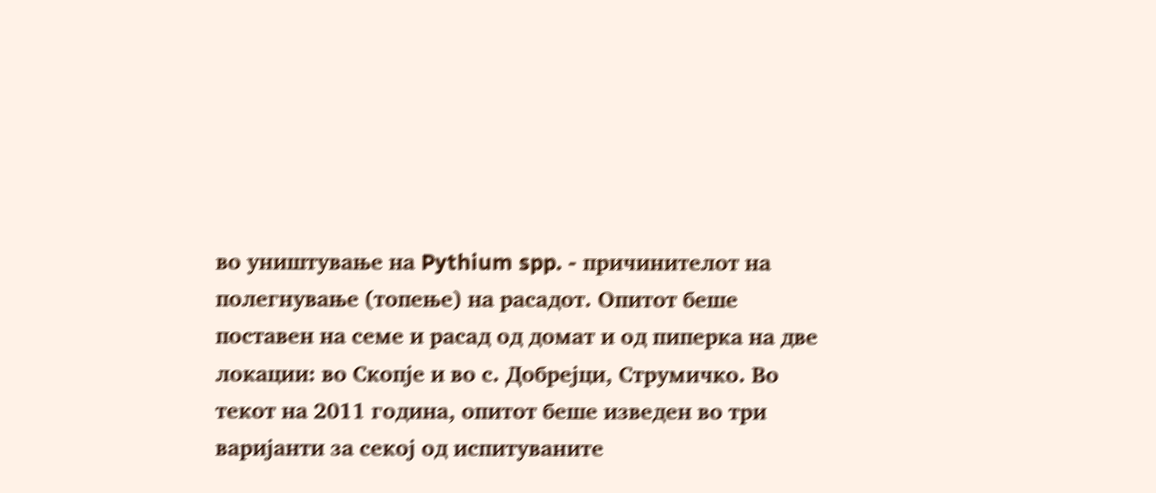во уништување на Pythium spp. - причинителот на полегнување (топење) на расадот. Опитот беше поставен на семе и расад од домат и од пиперка на две локации: во Скопје и во с. Добрејци, Струмичко. Во текот на 2011 година, опитот беше изведен во три варијанти за секој од испитуваните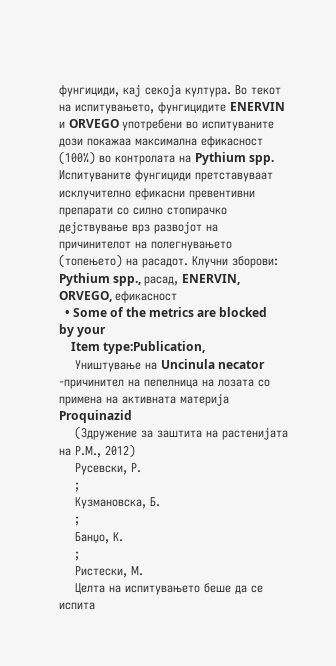фунгициди, кај секоја култура. Во текот на испитувањето, фунгицидите ENERVIN и ORVEGO употребени во испитуваните дози покажаа максимална ефикасност (100%) во контролата на Pythium spp. Испитуваните фунгициди претставуваат исклучително ефикасни превентивни препарати со силно стопирачко дејствување врз развојот на причинителот на полегнувањето (топењето) на расадот. Клучни зборови: Pythium spp., расад, ENERVIN, ORVEGO, ефикасност
  • Some of the metrics are blocked by your
    Item type:Publication,
    Уништување на Uncinula necator -причинител на пепелница на лозата со примена на активната материја Proquinazid
    (Здружение за заштита на растенијата на Р.М., 2012)
    Русевски, Р.
    ;
    Кузмановска, Б.
    ;
    Банџо, К.
    ;
    Ристески, М.
    Целта на испитувањето беше да се испита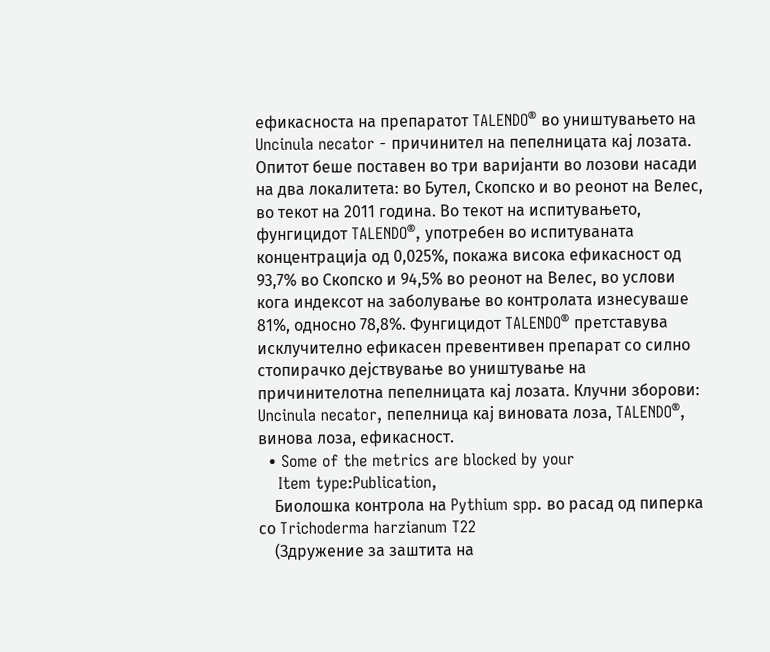ефикасноста на препаратот TALENDO® во уништувањето на Uncinula necator - причинител на пепелницата кај лозата. Опитот беше поставен во три варијанти во лозови насади на два локалитета: во Бутел, Скопско и во реонот на Велес, во текот на 2011 година. Во текот на испитувањето, фунгицидот TALENDO®, употребен во испитуваната концентрација од 0,025%, покажа висока ефикасност од 93,7% во Скопско и 94,5% во реонот на Велес, во услови кога индексот на заболување во контролата изнесуваше 81%, односно 78,8%. Фунгицидот TALENDO® претставува исклучително ефикасен превентивен препарат со силно стопирачко дејствување во уништување на причинителотна пепелницата кај лозата. Клучни зборови: Uncinula necator, пепелница кај виновата лоза, TALENDO®, винова лоза, ефикасност.
  • Some of the metrics are blocked by your
    Item type:Publication,
    Биолошка контрола на Pythium spp. во расад од пиперка со Trichoderma harzianum T22
    (Здружение за заштита на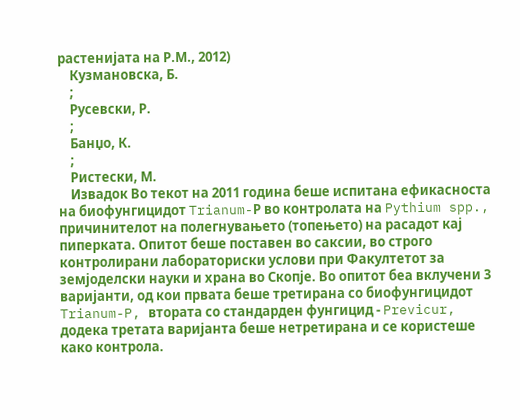растенијата на Р.М., 2012)
    Кузмановска, Б.
    ;
    Русевски, Р.
    ;
    Банџо, К.
    ;
    Ристески, М.
    Извадок Во текот на 2011 година беше испитана ефикасноста на биофунгицидот Trianum-Р во контролата на Pythium spp., причинителот на полегнувањето (топењето) на расадот кај пиперката. Опитот беше поставен во саксии, во строго контролирани лабораториски услови при Факултетот за земјоделски науки и храна во Скопје. Во опитот беа вклучени 3 варијанти, од кои првата беше третирана со биофунгицидот Trianum-P, втората со стандарден фунгицид - Previcur, додека третата варијанта беше нетретирана и се користеше како контрола.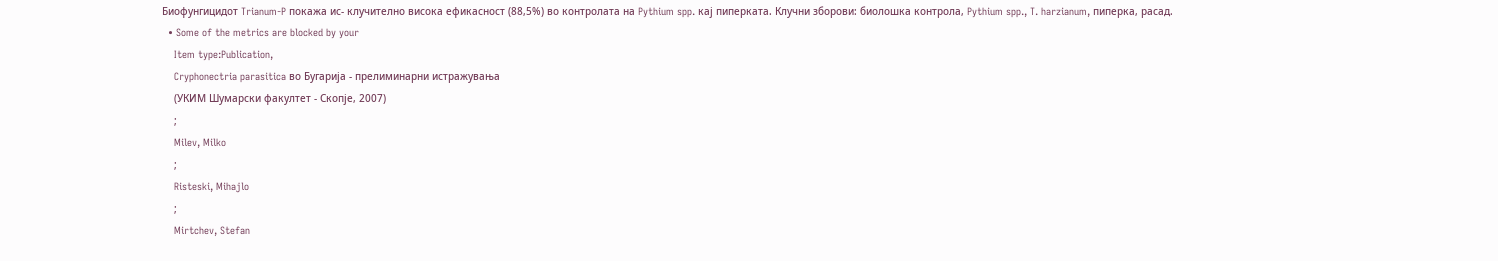Биофунгицидот Trianum-P покажа ис- клучително висока ефикасност (88,5%) во контролата на Pythium spp. кај пиперката. Клучни зборови: биолошка контрола, Pythium spp., T. harzianum, пиперка, расад.
  • Some of the metrics are blocked by your
    Item type:Publication,
    Cryphonectria parasitica во Бугарија - прелиминарни истражувања
    (УКИМ Шумарски факултет - Скопје, 2007)
    ;
    Milev, Milko
    ;
    Risteski, Mihajlo
    ;
    Mirtchev, Stefan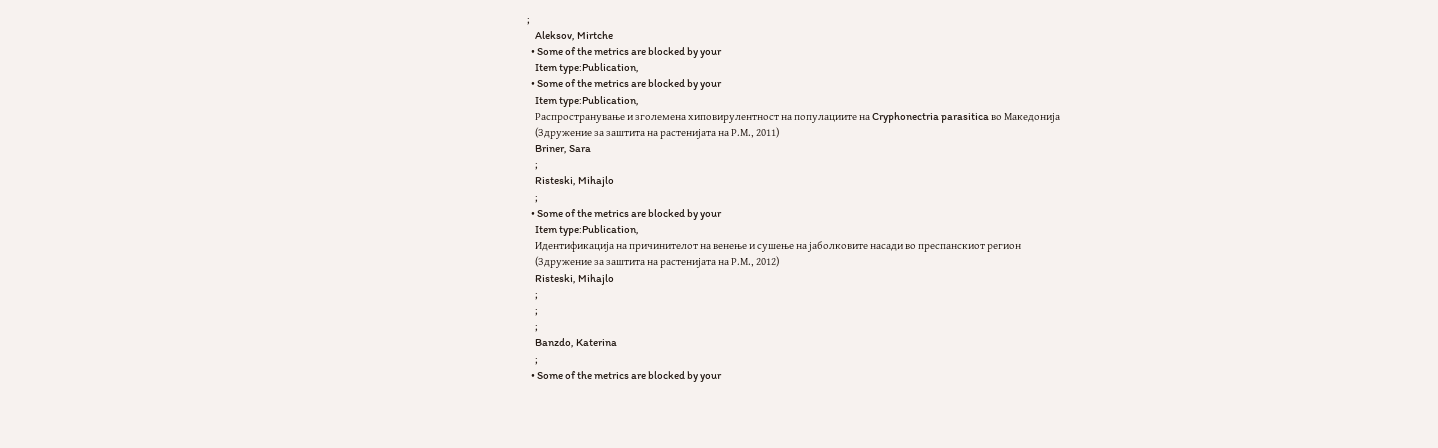;
    Aleksov, Mirtche
  • Some of the metrics are blocked by your
    Item type:Publication,
  • Some of the metrics are blocked by your
    Item type:Publication,
    Распространување и зголемена хиповирулентност на популациите на Cryphonectria parasitica во Македонија
    (Здружение за заштита на растенијата на Р.М., 2011)
    Briner, Sara
    ;
    Risteski, Mihajlo
    ;
  • Some of the metrics are blocked by your
    Item type:Publication,
    Идентификација на причинителот на венење и сушење на јаболковите насади во преспанскиот регион
    (Здружение за заштита на растенијата на Р.М., 2012)
    Risteski, Mihajlo
    ;
    ;
    ;
    Banzdo, Katerina
    ;
  • Some of the metrics are blocked by your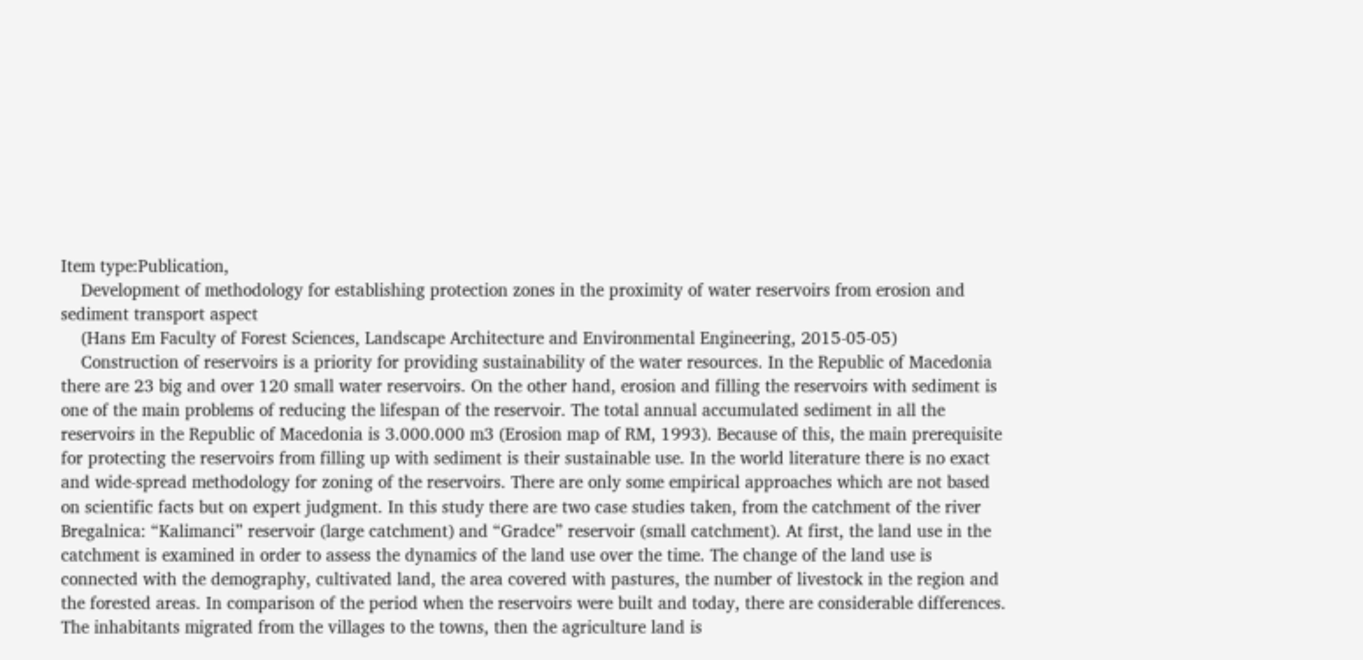Item type:Publication,
    Development of methodology for establishing protection zones in the proximity of water reservoirs from erosion and sediment transport aspect
    (Hans Em Faculty of Forest Sciences, Landscape Architecture and Environmental Engineering, 2015-05-05)
    Construction of reservoirs is a priority for providing sustainability of the water resources. In the Republic of Macedonia there are 23 big and over 120 small water reservoirs. On the other hand, erosion and filling the reservoirs with sediment is one of the main problems of reducing the lifespan of the reservoir. The total annual accumulated sediment in all the reservoirs in the Republic of Macedonia is 3.000.000 m3 (Erosion map of RM, 1993). Because of this, the main prerequisite for protecting the reservoirs from filling up with sediment is their sustainable use. In the world literature there is no exact and wide-spread methodology for zoning of the reservoirs. There are only some empirical approaches which are not based on scientific facts but on expert judgment. In this study there are two case studies taken, from the catchment of the river Bregalnica: “Kalimanci” reservoir (large catchment) and “Gradce” reservoir (small catchment). At first, the land use in the catchment is examined in order to assess the dynamics of the land use over the time. The change of the land use is connected with the demography, cultivated land, the area covered with pastures, the number of livestock in the region and the forested areas. In comparison of the period when the reservoirs were built and today, there are considerable differences. The inhabitants migrated from the villages to the towns, then the agriculture land is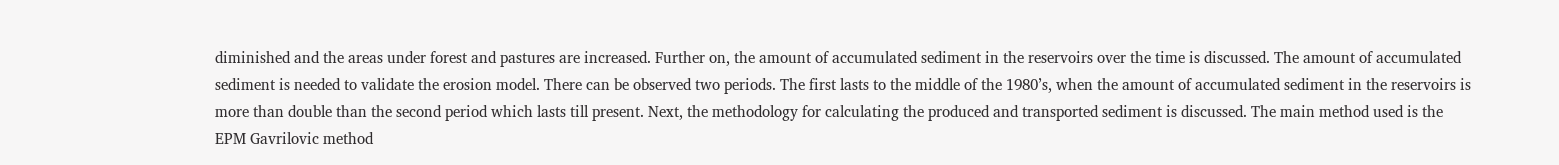diminished and the areas under forest and pastures are increased. Further on, the amount of accumulated sediment in the reservoirs over the time is discussed. The amount of accumulated sediment is needed to validate the erosion model. There can be observed two periods. The first lasts to the middle of the 1980’s, when the amount of accumulated sediment in the reservoirs is more than double than the second period which lasts till present. Next, the methodology for calculating the produced and transported sediment is discussed. The main method used is the EPM Gavrilovic method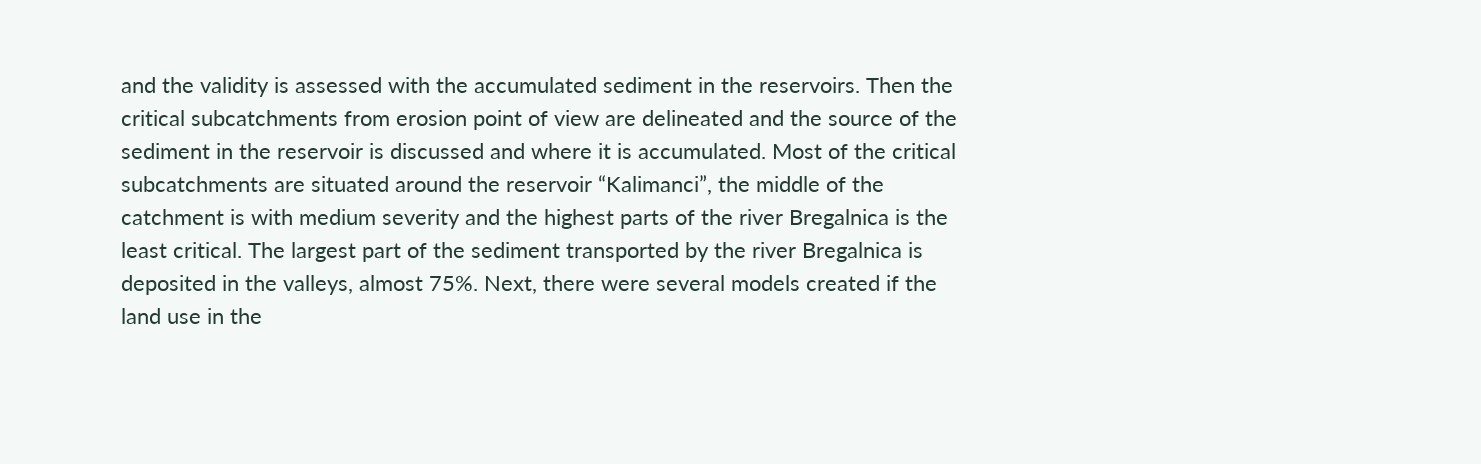and the validity is assessed with the accumulated sediment in the reservoirs. Then the critical subcatchments from erosion point of view are delineated and the source of the sediment in the reservoir is discussed and where it is accumulated. Most of the critical subcatchments are situated around the reservoir “Kalimanci”, the middle of the catchment is with medium severity and the highest parts of the river Bregalnica is the least critical. The largest part of the sediment transported by the river Bregalnica is deposited in the valleys, almost 75%. Next, there were several models created if the land use in the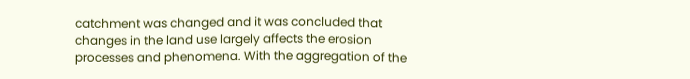catchment was changed and it was concluded that changes in the land use largely affects the erosion processes and phenomena. With the aggregation of the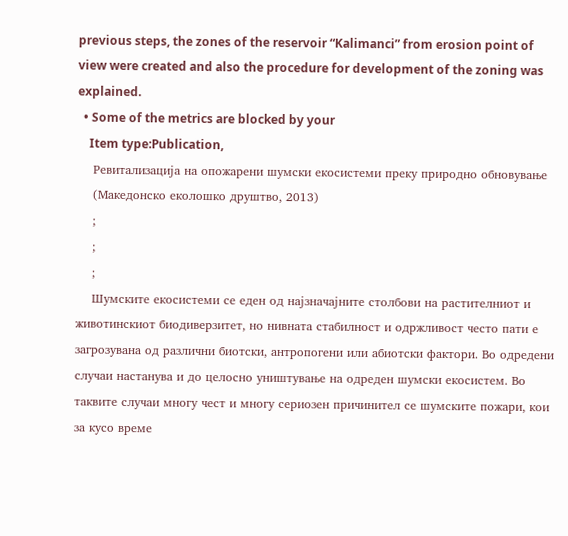previous steps, the zones of the reservoir “Kalimanci” from erosion point of view were created and also the procedure for development of the zoning was explained.
  • Some of the metrics are blocked by your
    Item type:Publication,
    Ревитализација на опожарени шумски екосистеми преку природно обновување
    (Македонско еколошко друштво, 2013)
    ;
    ;
    ;
    Шумските екосистеми се еден од најзначајните столбови на растителниот и животинскиот биодиверзитет, но нивната стабилност и одржливост често пати е загрозувана од различни биотски, антропогени или абиотски фактори. Во одредени случаи настанува и до целосно уништување на одреден шумски екосистем. Во таквите случаи многу чест и многу сериозен причинител се шумските пожари, кои за кусо време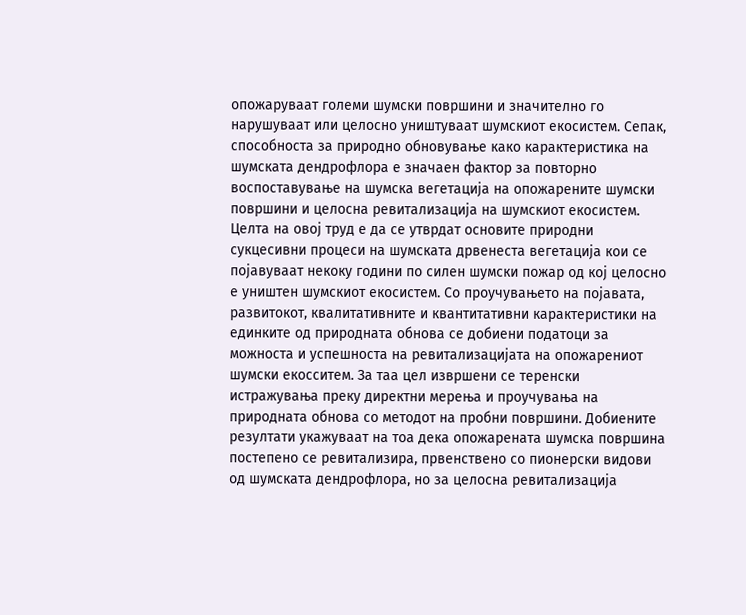опожаруваат големи шумски површини и значително го нарушуваат или целосно уништуваат шумскиот екосистем. Сепак, способноста за природно обновување како карактеристика на шумската дендрофлора е значаен фактор за повторно воспоставување на шумска вегетација на опожарените шумски површини и целосна ревитализација на шумскиот екосистем. Целта на овој труд е да се утврдат основите природни сукцесивни процеси на шумската дрвенеста вегетација кои се појавуваат некоку години по силен шумски пожар од кој целосно е уништен шумскиот екосистем. Со проучувањето на појавата, развитокот, квалитативните и квантитативни карактеристики на единките од природната обнова се добиени податоци за можноста и успешноста на ревитализацијата на опожарениот шумски екосситем. За таа цел извршени се теренски истражувања преку директни мерења и проучувања на природната обнова со методот на пробни површини. Добиените резултати укажуваат на тоа дека опожарената шумска површина постепено се ревитализира, првенствено со пионерски видови од шумската дендрофлора, но за целосна ревитализација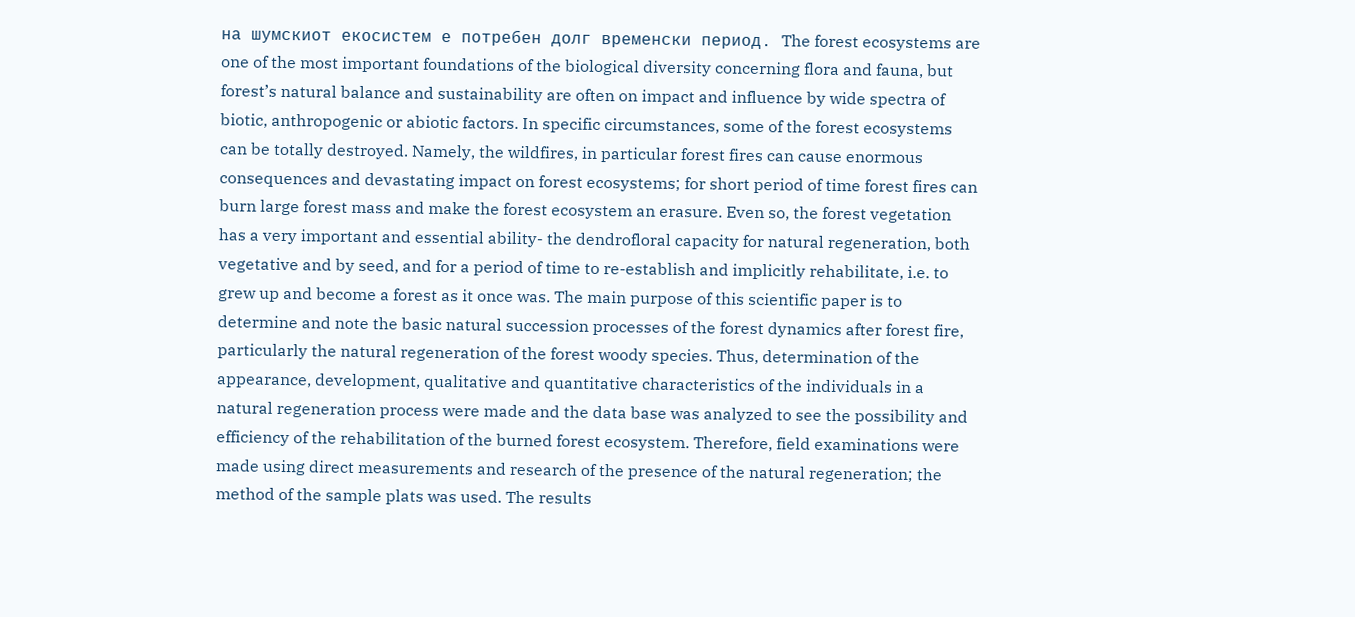на шумскиот екосистем е потребен долг временски период. The forest ecosystems are one of the most important foundations of the biological diversity concerning flora and fauna, but forest’s natural balance and sustainability are often on impact and influence by wide spectra of biotic, anthropogenic or abiotic factors. In specific circumstances, some of the forest ecosystems can be totally destroyed. Namely, the wildfires, in particular forest fires can cause enormous consequences and devastating impact on forest ecosystems; for short period of time forest fires can burn large forest mass and make the forest ecosystem an erasure. Even so, the forest vegetation has a very important and essential ability- the dendrofloral capacity for natural regeneration, both vegetative and by seed, and for a period of time to re-establish and implicitly rehabilitate, i.e. to grew up and become a forest as it once was. The main purpose of this scientific paper is to determine and note the basic natural succession processes of the forest dynamics after forest fire, particularly the natural regeneration of the forest woody species. Thus, determination of the appearance, development, qualitative and quantitative characteristics of the individuals in a natural regeneration process were made and the data base was analyzed to see the possibility and efficiency of the rehabilitation of the burned forest ecosystem. Therefore, field examinations were made using direct measurements and research of the presence of the natural regeneration; the method of the sample plats was used. The results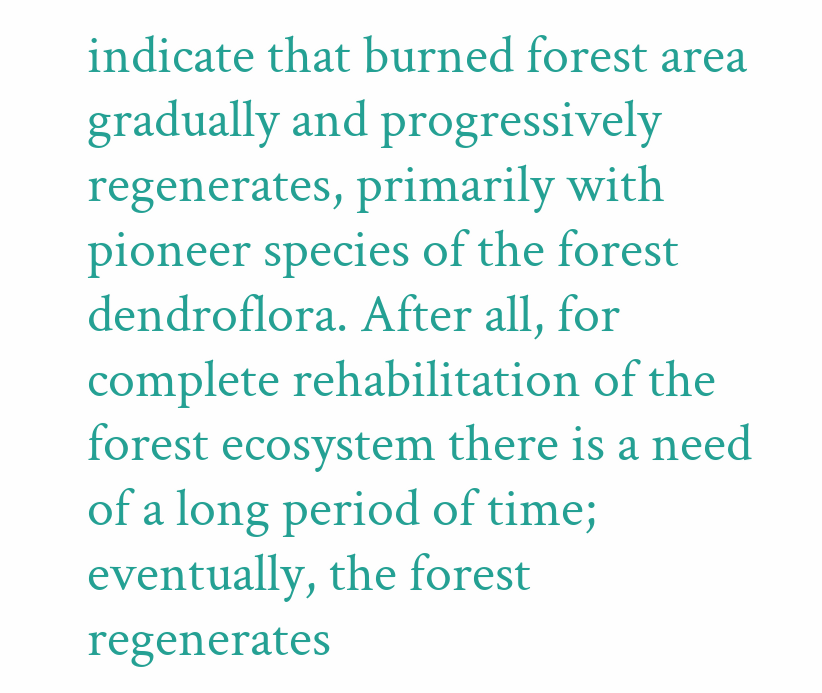indicate that burned forest area gradually and progressively regenerates, primarily with pioneer species of the forest dendroflora. After all, for complete rehabilitation of the forest ecosystem there is a need of a long period of time; eventually, the forest regenerates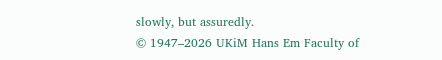slowly, but assuredly.
© 1947–2026 UKiM Hans Em Faculty of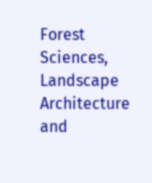Forest Sciences, Landscape Architecture and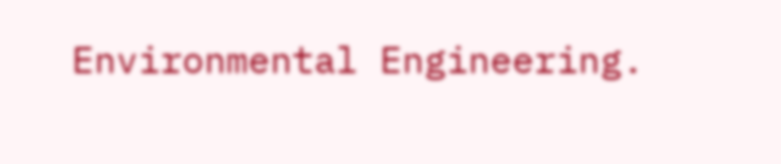Environmental Engineering.